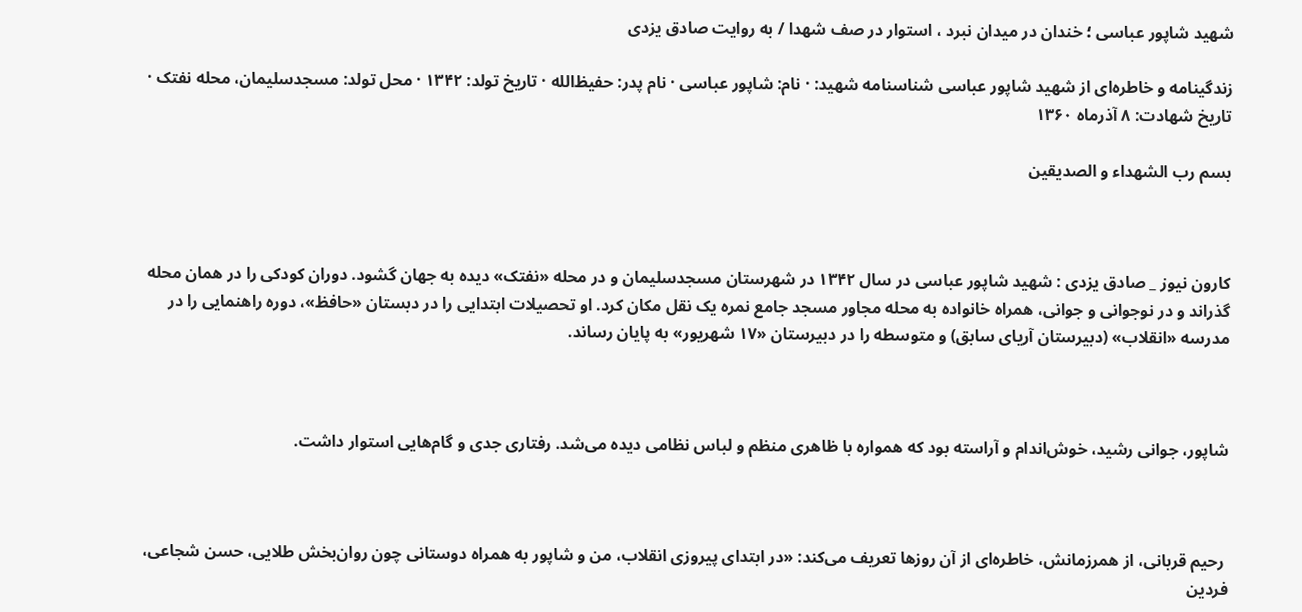شهید شاپور عباسی ؛ خندان در میدان نبرد ، استوار در صف شهدا / به روایت صادق یزدی

زندگینامه و خاطره‌ای از شهید شاپور عباسی شناسنامه شهید: · نام: شاپور عباسی · نام پدر: حفیظ‌الله · تاریخ تولد: ۱۳۴۲ · محل تولد: مسجدسلیمان، محله نفتک · تاریخ شهادت: ۸ آذرماه ۱۳۶۰

بسم رب الشهداء و الصدیقین



کارون نیوز _ صادق یزدی : شهید شاپور عباسی در سال ۱۳۴۲ در شهرستان مسجدسلیمان و در محله «نفتک» دیده به جهان گشود. دوران کودکی را در همان محله گذراند و در نوجوانی و جوانی، همراه خانواده به محله مجاور مسجد جامع نمره یک نقل مکان کرد. او تحصیلات ابتدایی را در دبستان «حافظ»، دوره راهنمایی را در مدرسه «انقلاب» (دبیرستان آریای سابق) و متوسطه را در دبیرستان «۱۷ شهریور» به پایان رساند.



شاپور، جوانی رشید، خوش‌اندام و آراسته بود که همواره با ظاهری منظم و لباس نظامی دیده می‌شد. رفتاری جدی و گام‌هایی استوار داشت.



 رحیم قربانی، از همرزمانش، خاطره‌ای از آن روزها تعریف می‌کند: «در ابتدای پیروزی انقلاب، من و شاپور به همراه دوستانی چون روان‌بخش طلایی، حسن شجاعی، فردین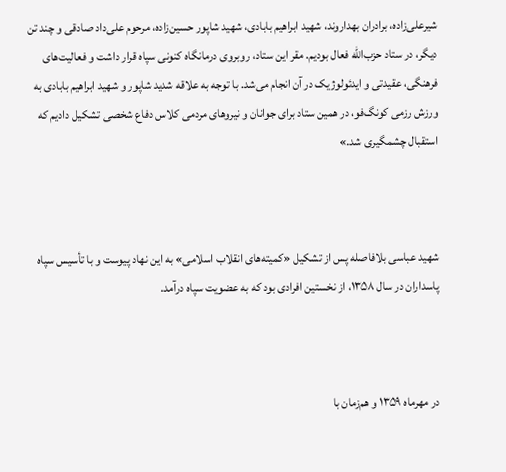شیرعلی‌زاده، برادران بهداروند، شهید ابراهیم بابادی، شهید شاپور حسین‌زاده، مرحوم علی‌داد صادقی و چند تن دیگر، در ستاد حزب‌الله فعال بودیم. مقر این ستاد، روبروی درمانگاه کنونی سپاه قرار داشت و فعالیت‌های فرهنگی، عقیدتی و ایدئولوژیک در آن انجام می‌شد. با توجه به علاقه شدید شاپور و شهید ابراهیم بابادی به ورزش رزمی کونگ‌فو، در همین ستاد برای جوانان و نیروهای مردمی کلاس دفاع شخصی تشکیل دادیم که استقبال چشمگیری شد.»



شهید عباسی بلافاصله پس از تشکیل «کمیته‌های انقلاب اسلامی» به این نهاد پیوست و با تأسیس سپاه پاسداران در سال ۱۳۵۸، از نخستین افرادی بود که به عضویت سپاه درآمد.



در مهرماه ۱۳۵۹ و هم‌زمان با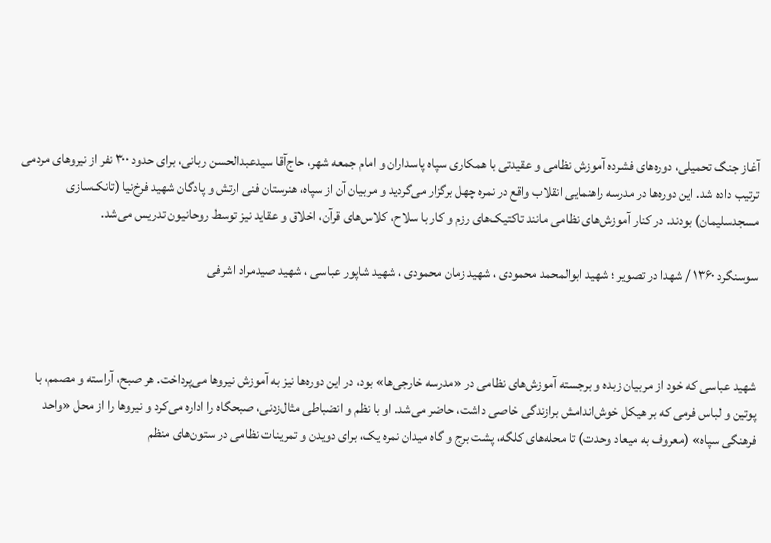آغاز جنگ تحمیلی، دوره‌های فشرده آموزش نظامی و عقیدتی با همکاری سپاه پاسداران و امام جمعه شهر، حاج‌آقا سیدعبدالحسن ربانی، برای حدود ۳۰۰ نفر از نیروهای مردمی ترتیب داده شد. این دوره‌ها در مدرسه راهنمایی انقلاب واقع در نمره چهل برگزار می‌گردید و مربیان آن از سپاه، هنرستان فنی ارتش و پادگان شهید فرخ‌نیا (تانک‌سازی مسجدسلیمان) بودند. در کنار آموزش‌های نظامی مانند تاکتیک‌های رزم و کار با سلاح، کلاس‌های قرآن، اخلاق و عقاید نیز توسط روحانیون تدریس می‌شد.

سوسنگرد ۱۳۶۰ / شهدا در تصویر ؛ شهید ابوالمحمد محمودی ، شهید زمان محمودی ، شهید شاپور عباسی ، شهید صیدمراد اشرفی



شهید عباسی که خود از مربیان زبده و برجسته آموزش‌های نظامی در «مدرسه خارجی‌ها» بود، در این دوره‌ها نیز به آموزش نیروها می‌پرداخت. هر صبح، آراسته و مصمم، با پوتین و لباس فرمی که بر هیکل خوش‌اندامش برازندگی خاصی داشت، حاضر می‌شد. او با نظم و انضباطی مثال‌زدنی، صبحگاه را اداره می‌کرد و نیروها را از محل «واحد فرهنگی سپاه» (معروف به میعاد وحدت) تا محله‌های کلگه، پشت برج و گاه میدان نمره یک، برای دویدن و تمرینات نظامی در ستون‌های منظم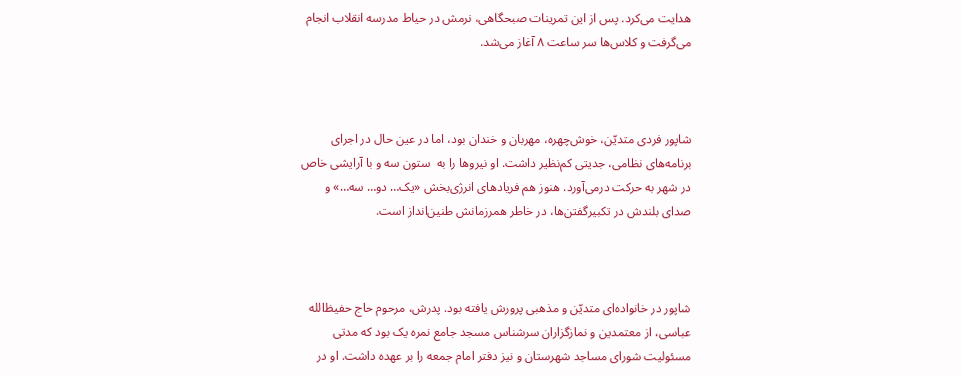هدایت می‌کرد. پس از این تمرینات صبحگاهی، نرمش در حیاط مدرسه انقلاب انجام می‌گرفت و کلاس‌ها سر ساعت ۸ آغاز می‌شد.



شاپور فردی متدیّن، خوش‌چهره، مهربان و خندان بود، اما در عین حال در اجرای برنامه‌های نظامی، جدیتی کم‌نظیر داشت. او نیروها را به  ستون سه و با آرایشی خاص در شهر به حرکت درمی‌آورد. هنوز هم فریادهای انرژی‌بخش «یک… دو… سه…» و صدای بلندش در تکبیرگفتن‌ها، در خاطر همرزمانش طنین‌انداز است.



شاپور در خانواده‌ای متدیّن و مذهبی پرورش یافته بود. پدرش، مرحوم حاج حفیظ‌الله عباسی، از معتمدین و نمازگزاران سرشناس مسجد جامع نمره یک بود که مدتی مسئولیت شورای مساجد شهرستان و نیز دفتر امام جمعه را بر عهده داشت. او در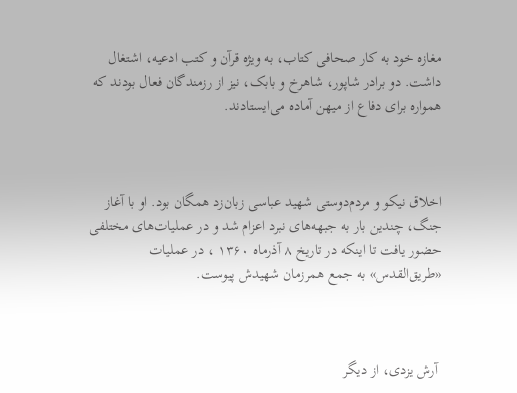مغازه خود به کار صحافی کتاب، به ویژه قرآن و کتب ادعیه، اشتغال داشت. دو برادر شاپور، شاهرخ و بابک، نیز از رزمندگان فعال بودند که همواره برای دفاع از میهن آماده می‌ایستادند.



اخلاق نیکو و مردم‌دوستی شهید عباسی زبان‌زد همگان بود. او با آغاز جنگ، چندین بار به جبهه‌های نبرد اعزام شد و در عملیات‌های مختلفی حضور یافت تا اینکه در تاریخ ۸ آذرماه ۱۳۶۰ ، در عملیات «طریق‌القدس» به جمع همرزمان شهیدش پیوست.



 آرش یزدی، از دیگر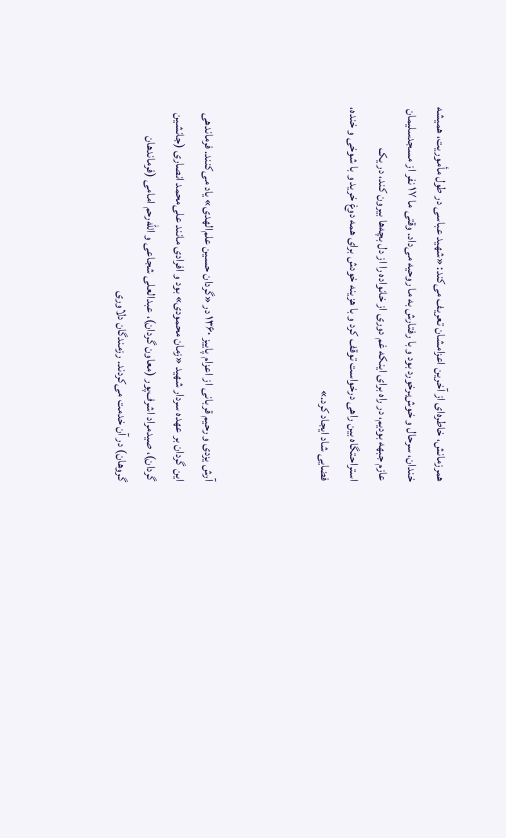همرزمانش، خاطره‌ای از آخرین اعزامشان تعریف می‌کند: «شهید عباسی در طول مأموریت، همیشه خندان، سرحال و خوش‌برخورد بود و با رفتارش به ما روحیه می‌داد. وقتی ما ۱۷ نفر از مسجدسلیمان عازم جبهه بودیم، در راه برای اینکه غم دوری از خانواده را از دل بچه‌ها بیرون کند، در یک استراحتگاه بین راهی درخواست توقف کرد و با هزینه خودش برای همه دوغ خرید و با شوخی و خنده، فضایی شاد ایجاد کرد.»



آرش یزدی و رحیم قربانی از اعزام پاییز ۱۳۶۰ در «گردان حسین علم‌الهدی» یاد می‌کنند. فرماندهی این گردان بر عهده سردار شهید «زمان محمودی» بود و افرادی مانند علی‌محمد انصاری (جانشین گردان)، صیدمراد اشرف‌پور (معاون گردان)، عبدالعلی شجاعی و الله‌رحم امامی (فرماندهان گروهان) در آن خدمت می‌کردند. رزمندگان دلاوری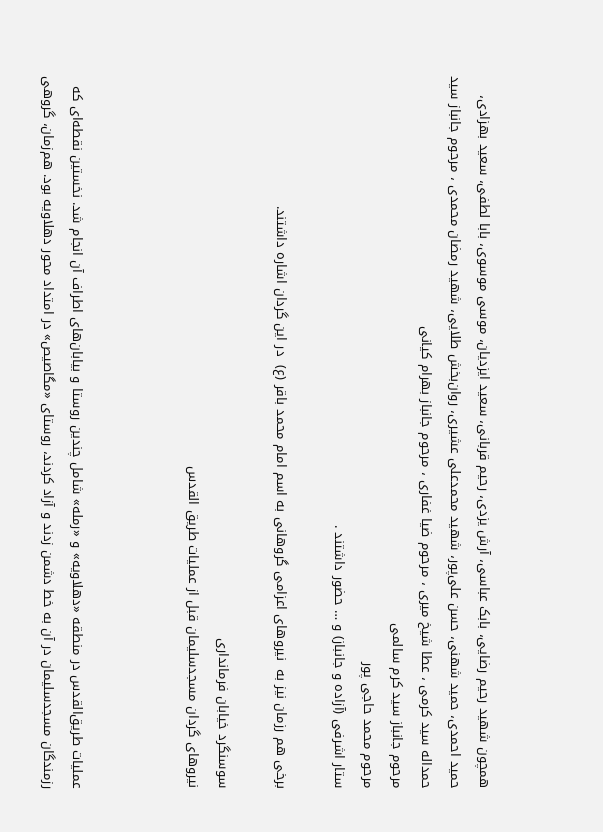همچون شهید رحیم رضایی، بابک عباسی، آرش یزدی، رحیم قربانی، سعید ایزدیان، موسی موسوی، بابا لطفی، سعید بهزادی، حمید احمدی، حمید شهنی، حسن علی‌پور، شهید محمدعلی عشیری، روان‌بخش طلایی، شهید رمضان محمدی ، مرحوم جانباز سید حمداله سید کرمی ، عطا شیخ میری ، مرحوم ضیا غفاری ، مرحوم جانباز بهرام کیانی
مرحوم جانباز سید کرم سالمی
مرحوم محمد حاجی پور
ستار اشرفی (آزاده و جانباز) و … حضور داشتند .

برخی هم رزمان نیز به  نیروهای اعزامی گروهانی به اسم امام محمد باقر (ع)  در این گردان اشاره داشتند.

سوسنگرد خیابان فرمانداری
نیروهای گردان مسجدسلیمان قبل از عملیات طریق القدس



عملیات طریق‌القدس در منطقه «دهلاویه» و «رمله» شامل چندین روستا و بیابان‌های اطراف آن انجام شد. نخستین نقطه‌ای که رزمندگان مسجدسلیمان در آن به خط دشمن زدند و آزاد کردند، روستای «مگاصیص» در امتداد محور دهلاویه بود. هم‌زمان، گروهی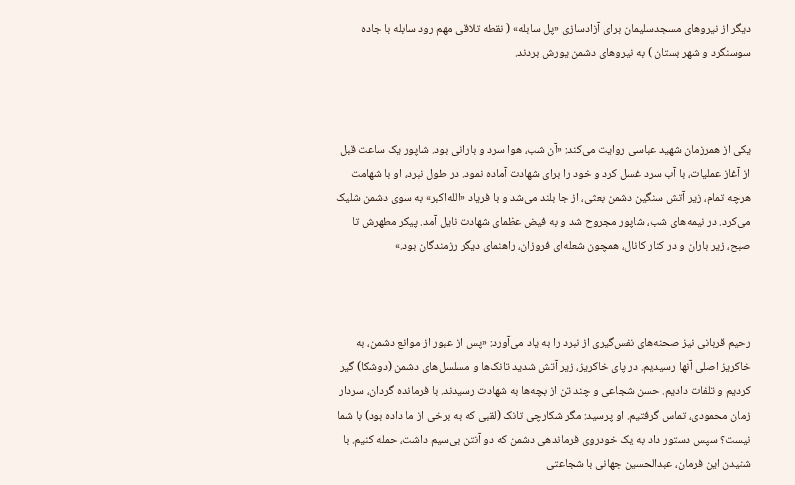دیگر از نیروهای مسجدسلیمان برای آزادسازی «پل سابله» ( نقطه تلاقی مهم رود سابله با جاده سوسنگرد و شهر بستان ) به نیروهای دشمن یورش بردند.



یکی از همرزمان شهید عباسی روایت می‌کند: «آن شب، هوا سرد و بارانی بود. شاپور یک ساعت قبل از آغاز عملیات، با آب سرد غسل کرد و خود را برای شهادت آماده نمود. در طول نبرد، او با شهامت هرچه تمام، زیر آتش سنگین دشمن بعثی، از جا بلند می‌شد و با فریاد «الله‌اکبر» به سوی دشمن شلیک می‌کرد. در نیمه‌های شب، شاپور مجروح شد و به فیض عظمای شهادت نایل آمد. پیکر مطهرش تا صبح، زیر باران و در کنار کانال، همچون شعله‌ای فروزان، راهنمای دیگر رزمندگان بود.»



رحیم قربانی نیز صحنه‌های نفس‌گیری از نبرد را به یاد می‌آورد: «پس از عبور از موانع دشمن، به خاکریز اصلی آنها رسیدیم. در پای خاکریز، زیر آتش شدید تانک‌ها و مسلسل‌های دشمن (دوشکا) گیر کردیم و تلفات دادیم. حسن شجاعی و چند تن از بچه‌ها به شهادت رسیدند. با فرمانده گردان، سردار زمان محمودی، تماس گرفتیم. او پرسید: مگر شکارچی تانک (لقبی که به برخی از ما داده بود) با شما نیست؟ سپس دستور داد به یک خودروی فرماندهی دشمن که دو آنتن بی‌سیم داشت، حمله کنیم. با شنیدن این فرمان، عبدالحسین جهانی با شجاعتی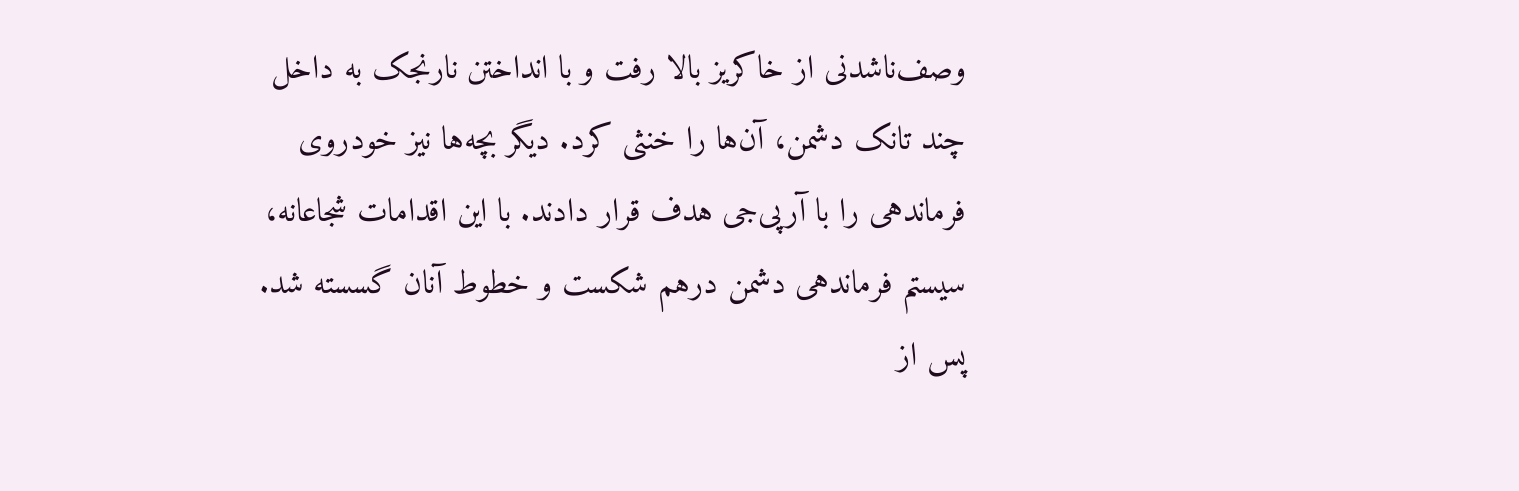وصف‌ناشدنی از خاکریز بالا رفت و با انداختن نارنجک به داخل چند تانک دشمن، آن‌ها را خنثی کرد. دیگر بچه‌ها نیز خودروی فرماندهی را با آرپی‌جی هدف قرار دادند. با این اقدامات شجاعانه، سیستم فرماندهی دشمن درهم شکست و خطوط آنان گسسته شد. پس از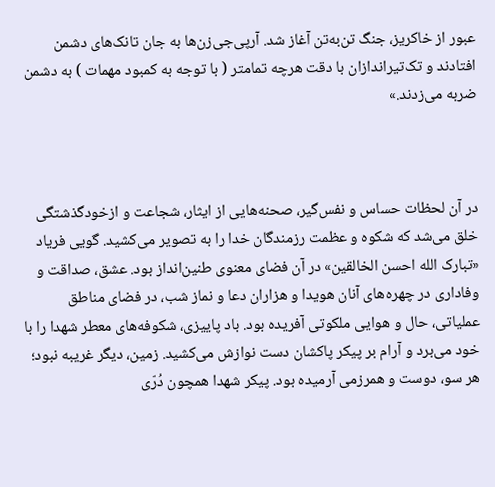عبور از خاکریز، جنگ تن‌به‌تن آغاز شد. آرپی‌جی‌زن‌ها به جان تانک‌های دشمن افتادند و تک‌تیراندازان با دقت هرچه تمامتر ( با توجه به کمبود مهمات ) به دشمن ضربه می‌زدند.»



در آن لحظات حساس و نفس‌گیر، صحنه‌هایی از ایثار، شجاعت و ازخودگذشتگی خلق می‌شد که شکوه و عظمت رزمندگان خدا را به تصویر می‌کشید. گویی فریاد «تبارک الله احسن الخالقین» در آن فضای معنوی طنین‌انداز بود. عشق، صداقت و وفاداری در چهره‌های آنان هویدا و هزاران دعا و نماز شب، در فضای مناطق عملیاتی، حال و هوایی ملکوتی آفریده بود. باد پاییزی، شکوفه‌های معطر شهدا را با خود می‌برد و آرام بر پیکر پاکشان دست نوازش می‌کشید. زمین، دیگر غریبه نبود؛ هر سو، دوست و همرزمی آرمیده بود. پیکر شهدا همچون دُرّی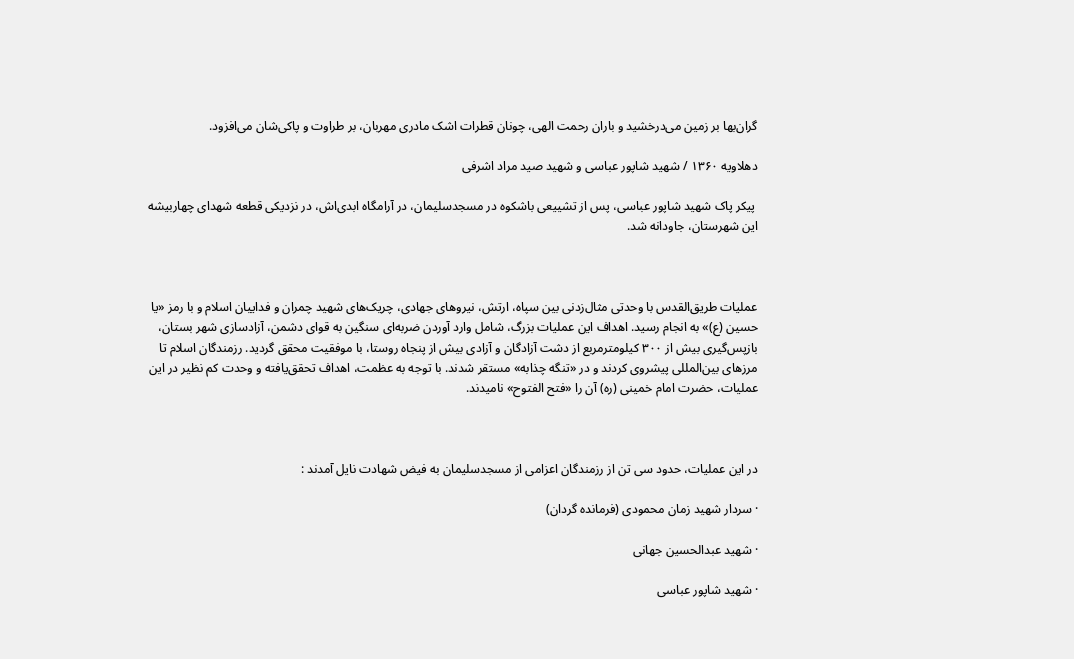گران‌بها بر زمین می‌درخشید و باران رحمت الهی، چونان قطرات اشک مادری مهربان، بر طراوت و پاکی‌شان می‌افزود.

دهلاویه ۱۳۶۰ / شهید شاپور عباسی و شهید صید مراد اشرفی

 پیکر پاک شهید شاپور عباسی، پس از تشییعی باشکوه در مسجدسلیمان، در آرامگاه ابدی‌اش، در نزدیکی قطعه شهدای چهاربیشه این شهرستان، جاودانه شد.



عملیات طریق‌القدس با وحدتی مثال‌زدنی بین سپاه، ارتش، نیروهای جهادی، چریک‌های شهید چمران و فداییان اسلام و با رمز «یا حسین (ع)» به انجام رسید. اهداف این عملیات بزرگ، شامل وارد آوردن ضربه‌ای سنگین به قوای دشمن، آزادسازی شهر بستان، بازپس‌گیری بیش از ۳۰۰ کیلومترمربع از دشت آزادگان و آزادی بیش از پنجاه روستا، با موفقیت محقق گردید. رزمندگان اسلام تا مرزهای بین‌المللی پیشروی کردند و در «تنگه چذابه» مستقر شدند. با توجه به عظمت، اهداف تحقق‌یافته و وحدت کم نظیر در این عملیات، حضرت امام خمینی (ره) آن را «فتح الفتوح» نامیدند.



در این عملیات، حدود سی تن از رزمندگان اعزامی از مسجدسلیمان به فیض شهادت نایل آمدند :

· سردار شهید زمان محمودی (فرمانده گردان)

· شهید عبدالحسین جهانی

· شهید شاپور عباسی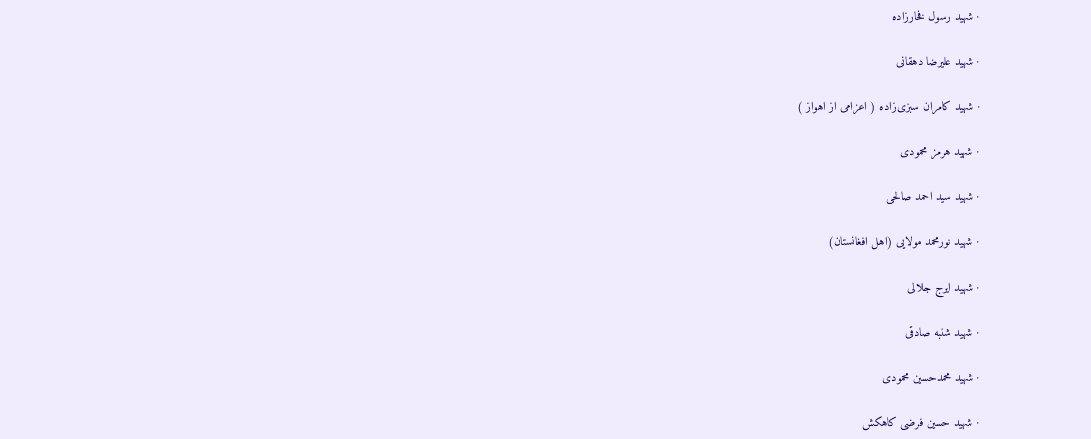· شهید رسول فخارزاده

· شهید علیرضا دهقانی

· شهید کامران سبزی‌زاده ( اعزامی از اهواز )

· شهید هرمز محمودی

· شهید سید احمد صالحی

· شهید نورمحمد مولایی (اهل افغانستان)

· شهید ایرج جلالی

· شهید شنبه صادقی

· شهید محمدحسین محمودی

· شهید حسین فرضی کاهکش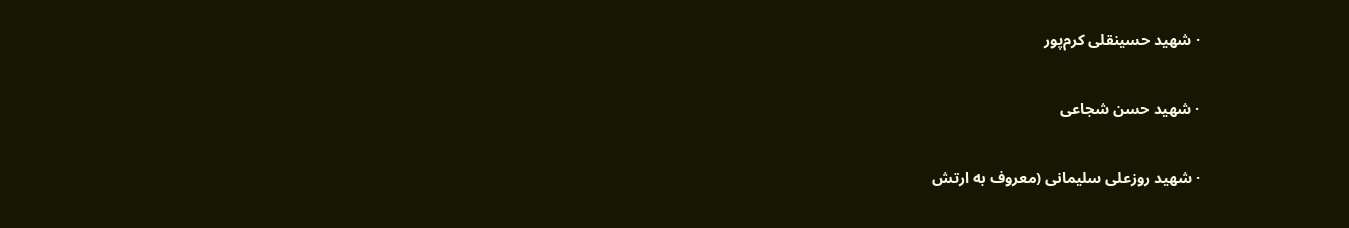· شهید حسینقلی کرم‌پور

· شهید حسن شجاعی

· شهید روزعلی سلیمانی (معروف به ارتش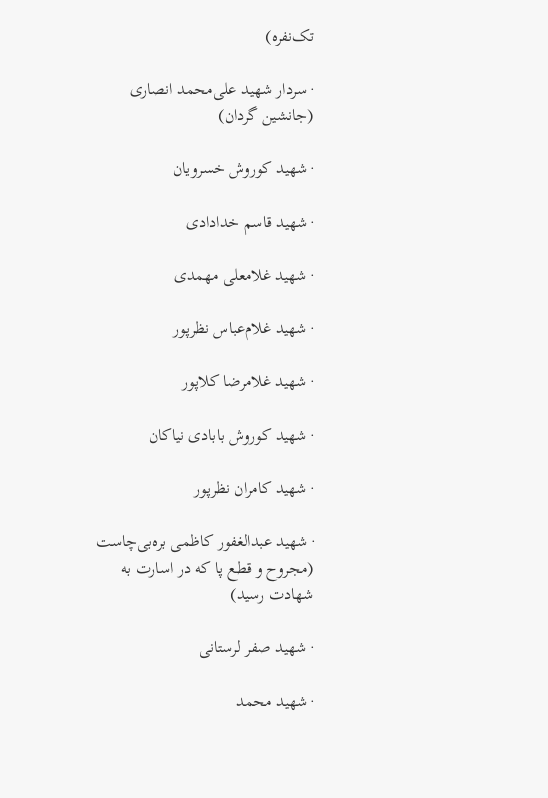تک‌نفره)

· سردار شهید علی‌محمد انصاری (جانشین گردان)

· شهید کوروش خسرویان

· شهید قاسم خدادادی

· شهید غلامعلی مهمدی

· شهید غلام‌عباس نظرپور

· شهید غلامرضا کلاپور

· شهید کوروش بابادی نیاکان

· شهید کامران نظرپور

· شهید عبدالغفور کاظمی بره‌بی‌چاست (مجروح و قطع پا که در اسارت به شهادت رسید)

· شهید صفر لرستانی

· شهید محمد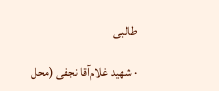طالبی

· شهید غلام‌آقا نجفی (محل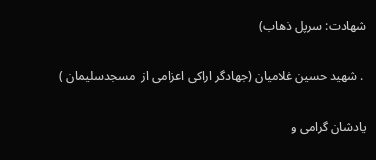شهادت: سرپل ذهاب)

 . شهید حسین غلامیان (جهادگر اراکی اعزامی از  مسجدسلیمان )

یادشان گرامی و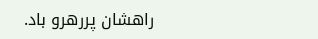راهشان پررهرو باد.